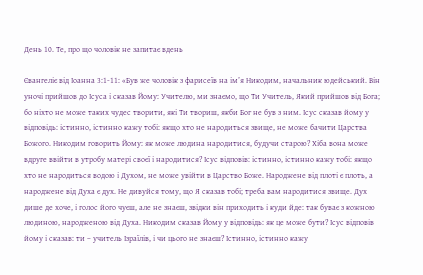День 10. Те, про що чоловік не запитає вдень

Євангеліє від Іоанна 3:1-11: «Був же чоловік з фарисеїв на ім’я Никодим, начальник юдейський. Він уночі прийшов до Ісуса і сказав Йому: Учителю, ми знаємо, що Ти Учитель, Який прийшов від Бога; бо ніхто не може таких чудес творити, які Ти твориш, якби Бог не був з ним. Ісус сказав йому у відповідь: істинно, істинно кажу тобі: якщо хто не народиться звище, не може бачити Царства Божого. Никодим говорить Йому: як може людина народитися, будучи старою? Хіба вона може вдруге ввійти в утробу матері своєї і народитися? Ісус відповів: істинно, істинно кажу тобі: якщо хто не народиться водою і Духом, не може увійти в Царство Боже. Народжене від плоті є плоть, а народжене від Духа є дух. Не дивуйся тому, що Я сказав тобі; треба вам народитися звище. Дух дише де хоче, і голос його чуєш, але не знаєш, звідки він приходить і куди йде: так буває з кожною людиною, народженою від Духа. Никодим сказав Йому у відповідь: як це може бути? Ісус відповів йому і сказав: ти – учитель Ізраїлів, і чи цього не знаєш? Істинно, істинно кажу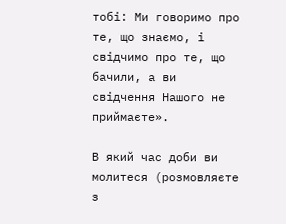тобі: Ми говоримо про те, що знаємо, і свідчимо про те, що бачили, а ви свідчення Нашого не приймаєте».

В який час доби ви молитеся (розмовляєте з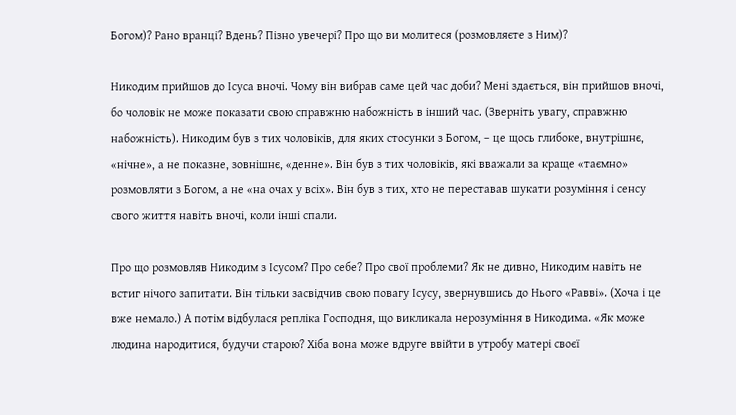Богом)? Рано вранці? Вдень? Пізно увечері? Про що ви молитеся (розмовляєте з Ним)?

Никодим прийшов до Ісуса вночі. Чому він вибрав саме цей час доби? Мені здається, він прийшов вночі, бо чоловік не може показати свою справжню набожність в інший час. (Зверніть увагу, справжню набожність). Никодим був з тих чоловіків, для яких стосунки з Богом, – це щось глибоке, внутрішнє, «нічне», а не показне, зовнішнє, «денне». Він був з тих чоловіків, які вважали за краще «таємно» розмовляти з Богом, а не «на очах у всіх». Він був з тих, хто не переставав шукати розуміння і сенсу свого життя навіть вночі, коли інші спали.

Про що розмовляв Никодим з Ісусом? Про себе? Про свої проблеми? Як не дивно, Никодим навіть не встиг нічого запитати. Він тільки засвідчив свою повагу Ісусу, звернувшись до Нього «Равві». (Хоча і це вже немало.) А потім відбулася репліка Господня, що викликала нерозуміння в Никодима. «Як може людина народитися, будучи старою? Хіба вона може вдруге ввійти в утробу матері своєї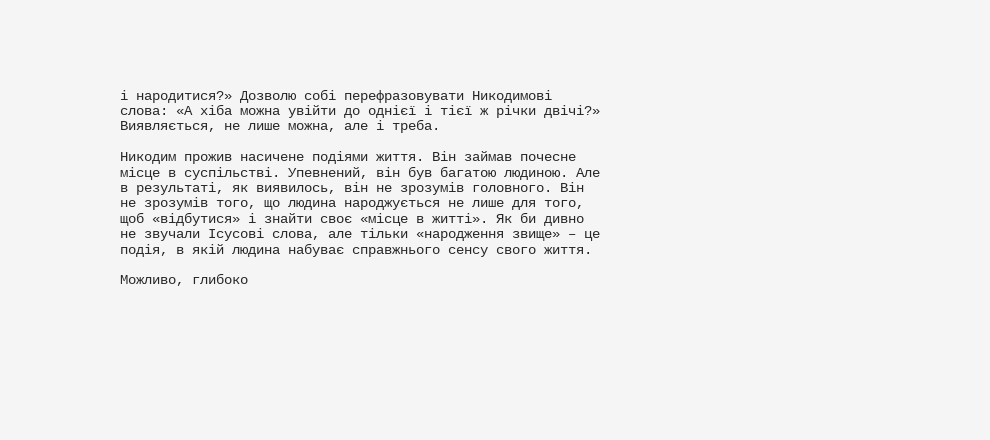і народитися?» Дозволю собі перефразовувати Никодимові слова: «А хіба можна увійти до однієї і тієї ж річки двічі?» Виявляється, не лише можна, але і треба.

Никодим прожив насичене подіями життя. Він займав почесне місце в суспільстві. Упевнений, він був багатою людиною. Але в результаті, як виявилось, він не зрозумів головного. Він не зрозумів того, що людина народжується не лише для того, щоб «відбутися» і знайти своє «місце в житті». Як би дивно не звучали Ісусові слова, але тільки «народження звище» – це подія, в якій людина набуває справжнього сенсу свого життя.

Можливо, глибоко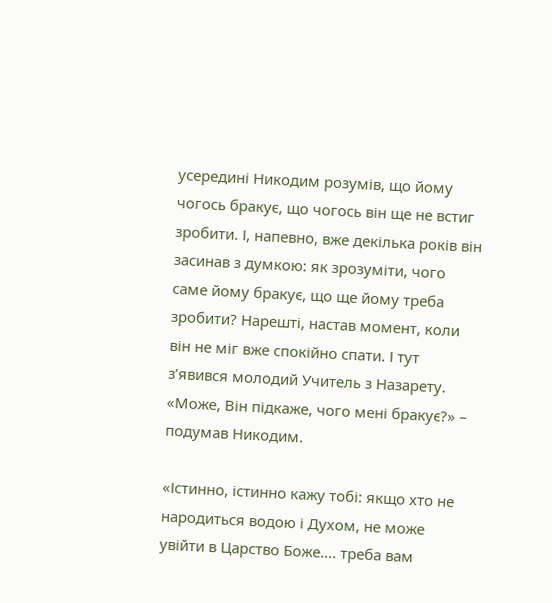усередині Никодим розумів, що йому чогось бракує, що чогось він ще не встиг зробити. І, напевно, вже декілька років він засинав з думкою: як зрозуміти, чого саме йому бракує, що ще йому треба зробити? Нарешті, настав момент, коли він не міг вже спокійно спати. І тут з’явився молодий Учитель з Назарету. «Може, Він підкаже, чого мені бракує?» – подумав Никодим.

«Істинно, істинно кажу тобі: якщо хто не народиться водою і Духом, не може увійти в Царство Боже…. треба вам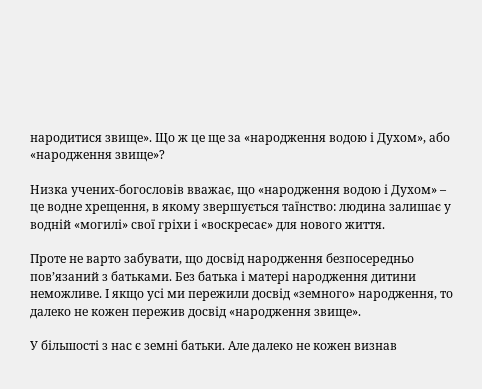народитися звище». Що ж це ще за «народження водою і Духом», або «народження звище»?

Низка учених-богословів вважає, що «народження водою і Духом» – це водне хрещення, в якому звершується таїнство: людина залишає у водній «могилі» свої гріхи і «воскресає» для нового життя.

Проте не варто забувати, що досвід народження безпосередньо пов’язаний з батьками. Без батька і матері народження дитини неможливе. І якщо усі ми пережили досвід «земного» народження, то далеко не кожен пережив досвід «народження звище».

У більшості з нас є земні батьки. Але далеко не кожен визнав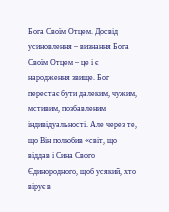Бога Своїм Отцем. Досвід усиновлення – визнання Бога Своїм Отцем – це і є народження звище. Бог перестає бути далеким, чужим, мстивим, позбавленим індивідуальності. Але через те, що Він полюбив «світ, що віддав і Сина Свого Єдинородного, щоб усякий, хто вірує в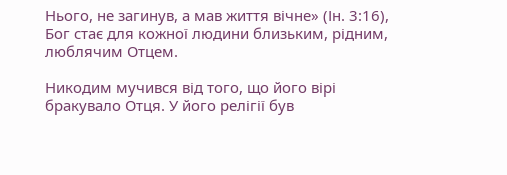Нього, не загинув, а мав життя вічне» (Ін. 3:16), Бог стає для кожної людини близьким, рідним, люблячим Отцем.

Никодим мучився від того, що його вірі бракувало Отця. У його релігії був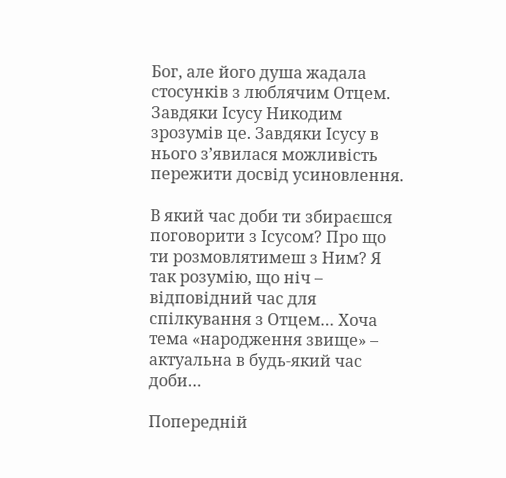Бог, але його душа жадала стосунків з люблячим Отцем. Завдяки Ісусу Никодим зрозумів це. Завдяки Ісусу в нього з’явилася можливість пережити досвід усиновлення.

В який час доби ти збираєшся поговорити з Ісусом? Про що ти розмовлятимеш з Ним? Я так розумію, що ніч – відповідний час для спілкування з Отцем… Хоча тема «народження звище» – актуальна в будь-який час доби…

Попередній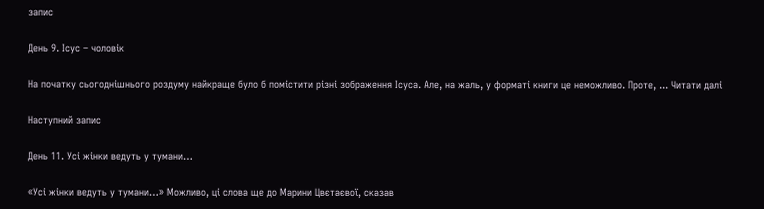запис

День 9. Ісус – чоловік

На початку сьогоднішнього роздуму найкраще було б помістити різні зображення Ісуса. Але, на жаль, у форматі книги це неможливо. Проте, ... Читати далі

Наступний запис

День 11. Усі жінки ведуть у тумани…

«Усі жінки ведуть у тумани…» Можливо, ці слова ще до Марини Цвєтаєвої, сказав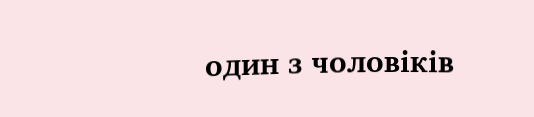один з чоловіків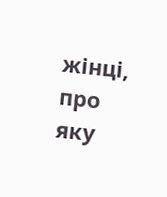жінці, про яку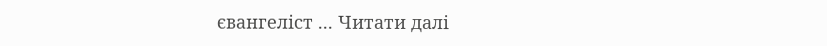євангеліст ... Читати далі